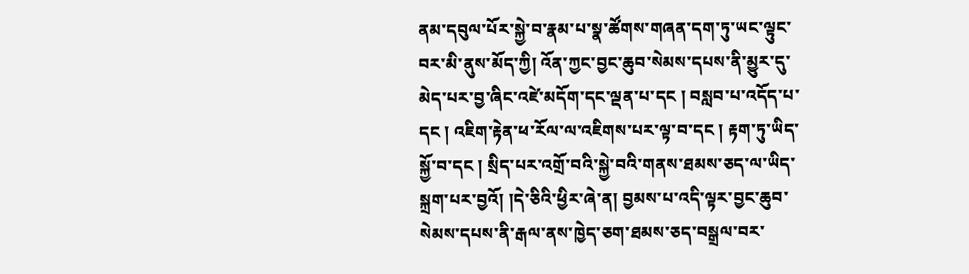ནམ་དབུལ་པོར་སྐྱེ་བ་རྣམ་པ་སྣ་ཚོགས་གཞན་དག་ཏུ་ཡང་ལྟུང་བར་མི་ནུས་མོད་ཀྱི། འོན་ཀྱང་བྱང་ཆུབ་སེམས་དཔས་ནི་མྱུར་དུ་མེད་པར་བྱ་ཞིང་འཛེ་མདོག་དང་ལྡན་པ་དང ། བསླབ་པ་འདོད་པ་དང ། འཇིག་རྟེན་ཕ་རོལ་ལ་འཇིགས་པར་ལྟ་བ་དང ། རྟག་ཏུ་ཡིད་སྐྱོ་བ་དང ། སྲིད་པར་འགྲོ་བའི་སྐྱེ་བའི་གནས་ཐམས་ཅད་ལ་ཡིད་སྐྲག་པར་བྱའོ། །དེ་ཅིའི་ཕྱིར་ཞེ་ན། བྱམས་པ་འདི་ལྟར་བྱང་ཆུབ་སེམས་དཔས་ནི་རྒལ་ནས་ཁྱེད་ཅག་ཐམས་ཅད་བསྒྲལ་བར་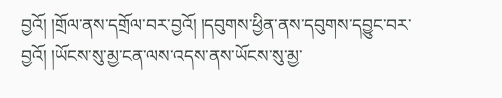བྱའོ། །གྲོལ་ནས་དགྲོལ་བར་བྱའོ། །དབུགས་ཕྱིན་ནས་དབུགས་དབྱུང་བར་བྱའོ། །ཡོངས་སུ་མྱ་ངན་ལས་འདས་ནས་ཡོངས་སུ་མྱ་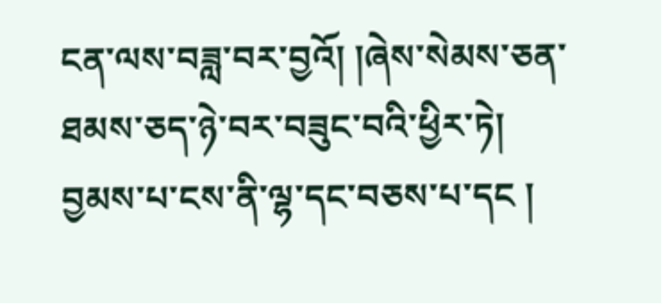ངན་ལས་བཟླ་བར་བྱའོ། །ཞེས་སེམས་ཅན་ཐམས་ཅད་ཉེ་བར་བཟུང་བའི་ཕྱིར་ཏེ། བྱམས་པ་ངས་ནི་ལྷ་དང་བཅས་པ་དང །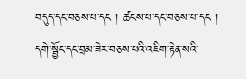བདུད་དང་བཅས་པ་དང ། ཚངས་པ་དང་བཅས་པ་དང ། དགེ་སྦྱོང་དང་བྲམ་ཟེར་བཅས་པའི་འཇིག་རྟེན་སའི་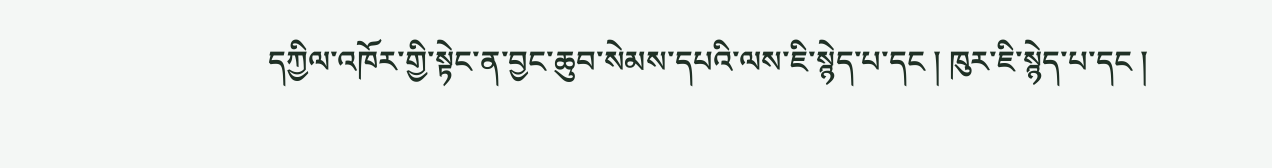དཀྱིལ་འཁོར་གྱི་སྟེང་ན་བྱང་ཆུབ་སེམས་དཔའི་ལས་ཇི་སྙེད་པ་དང ། ཁུར་ཇི་སྙེད་པ་དང །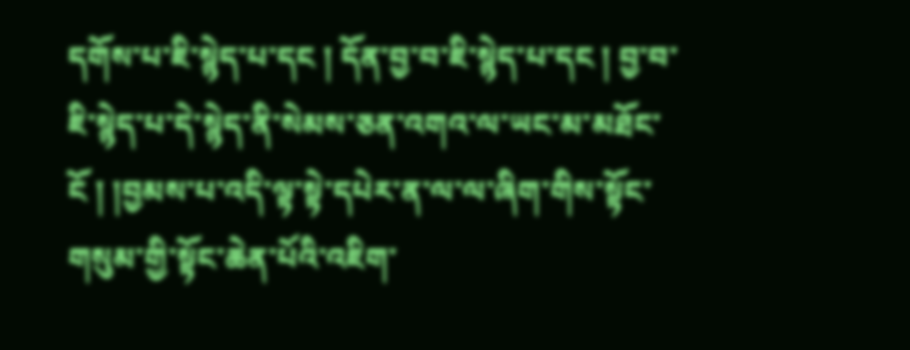དགོས་པ་ཇི་སྙེད་པ་དང ། དོན་བྱ་བ་ཇི་སྙེད་པ་དང ། བྱ་བ་ཇི་སྙེད་པ་དེ་སྙེད་ནི་སེམས་ཅན་འགའ་ལ་ཡང་མ་མཐོང་ངོ ། །བྱམས་པ་འདི་ལྟ་སྟེ་དཔེར་ན་ལ་ལ་ཞིག་གིས་སྟོང་གསུམ་གྱི་སྟོང་ཆེན་པོའི་འཇིག་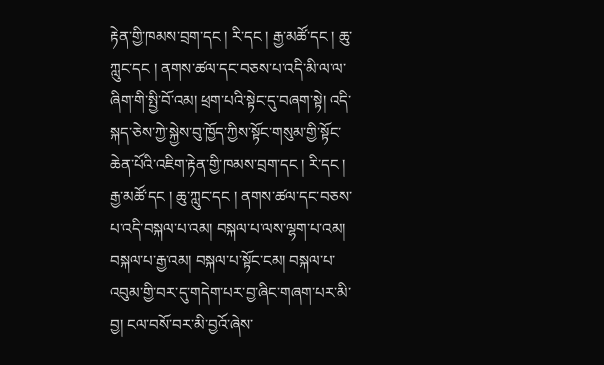རྟེན་གྱི་ཁམས་བྲག་དང ། རི་དང ། རྒྱ་མཚོ་དང ། ཆུ་ཀླུང་དང ། ནགས་ཚལ་དང་བཅས་པ་འདི་མི་ལ་ལ་ཞིག་གི་སྤྱི་བོ་འམ། ཕྲག་པའི་སྟེང་དུ་བཞག་སྟེ། འདི་སྐད་ཅེས་ཀྱེ་སྐྱེས་བུ་ཁྱོད་ཀྱིས་སྟོང་གསུམ་གྱི་སྟོང་ཆེན་པོའི་འཇིག་རྟེན་གྱི་ཁམས་བྲག་དང ། རི་དང ། རྒྱ་མཚོ་དང ། ཆུ་ཀླུང་དང ། ནགས་ཚལ་དང་བཅས་པ་འདི་བསྐལ་པ་འམ། བསྐལ་པ་ལས་ལྷག་པ་འམ། བསྐལ་པ་རྒྱ་འམ། བསྐལ་པ་སྟོང་ངམ། བསྐལ་པ་འབུམ་གྱི་བར་དུ་གདེག་པར་བྱ་ཞིང་གཞག་པར་མི་བྱ། ངལ་བསོ་བར་མི་བྱའོ་ཞེས་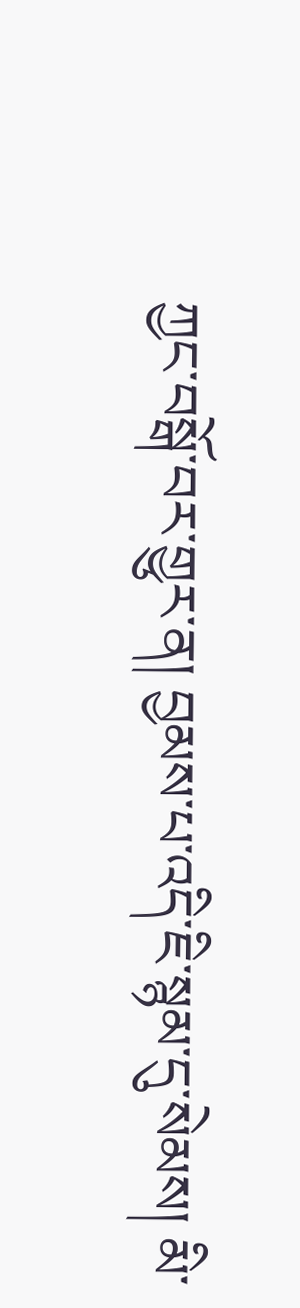ཀྱང་བསྒོ་བར་གྱུར་ན། བྱམས་པ་འདི་ཇི་སྙམ་དུ་སེམས། མི་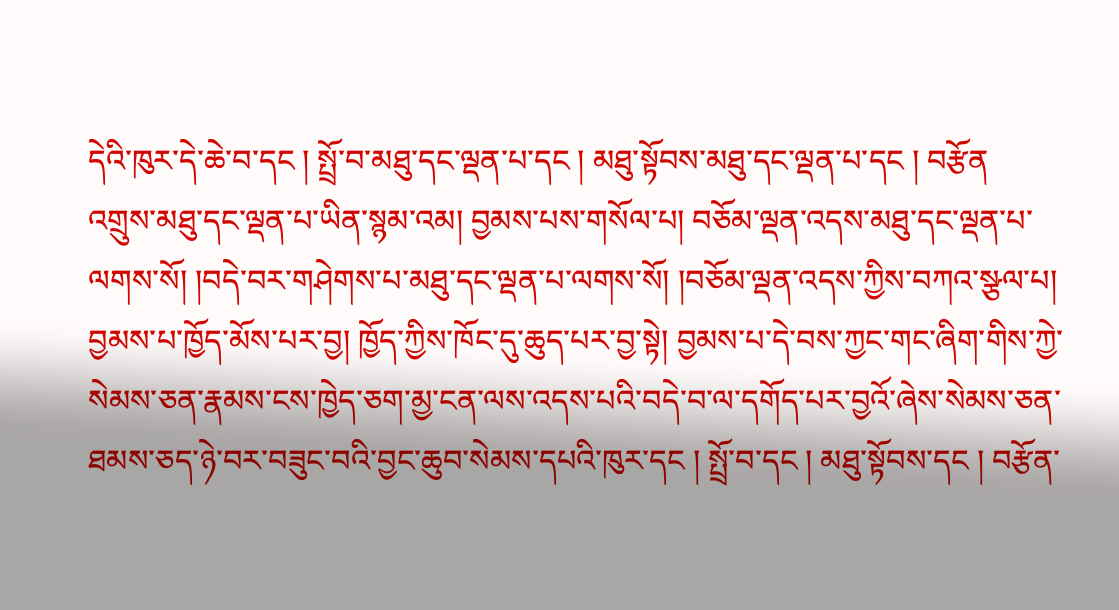དེའི་ཁུར་དེ་ཆེ་བ་དང ། སྤྲོ་བ་མཐུ་དང་ལྡན་པ་དང ། མཐུ་སྟོབས་མཐུ་དང་ལྡན་པ་དང ། བརྩོན
འགྲུས་མཐུ་དང་ལྡན་པ་ཡིན་སྙམ་འམ། བྱམས་པས་གསོལ་པ། བཅོམ་ལྡན་འདས་མཐུ་དང་ལྡན་པ་ལགས་སོ། །བདེ་བར་གཤེགས་པ་མཐུ་དང་ལྡན་པ་ལགས་སོ། །བཅོམ་ལྡན་འདས་ཀྱིས་བཀའ་སྩལ་པ། བྱམས་པ་ཁྱོད་མོས་པར་བྱ། ཁྱོད་ཀྱིས་ཁོང་དུ་ཆུད་པར་བྱ་སྟེ། བྱམས་པ་དེ་བས་ཀྱང་གང་ཞིག་གིས་ཀྱེ་སེམས་ཅན་རྣམས་ངས་ཁྱེད་ཅག་མྱ་ངན་ལས་འདས་པའི་བདེ་བ་ལ་དགོད་པར་བྱའོ་ཞེས་སེམས་ཅན་ཐམས་ཅད་ཉེ་བར་བཟུང་བའི་བྱང་ཆུབ་སེམས་དཔའི་ཁུར་དང ། སྤྲོ་བ་དང ། མཐུ་སྟོབས་དང ། བརྩོན་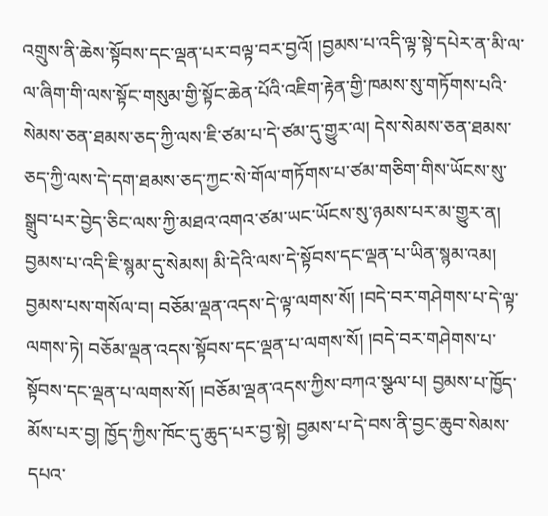འགྲུས་ནི་ཆེས་སྟོབས་དང་ལྡན་པར་བལྟ་བར་བྱའོ། །བྱམས་པ་འདི་ལྟ་སྟེ་དཔེར་ན་མི་ལ་ལ་ཞིག་གི་ལས་སྟོང་གསུམ་གྱི་སྟོང་ཆེན་པོའི་འཇིག་རྟེན་གྱི་ཁམས་སུ་གཏོགས་པའི་སེམས་ཅན་ཐམས་ཅད་ཀྱི་ལས་ཇི་ཙམ་པ་དེ་ཙམ་དུ་གྱུར་ལ། དེས་སེམས་ཅན་ཐམས་ཅད་ཀྱི་ལས་དེ་དག་ཐམས་ཅད་ཀྱང་སེ་གོལ་གཏོགས་པ་ཙམ་གཅིག་གིས་ཡོངས་སུ་སྒྲུབ་པར་བྱེད་ཅིང་ལས་ཀྱི་མཐའ་འགའ་ཙམ་ཡང་ཡོངས་སུ་ཉམས་པར་མ་གྱུར་ན། བྱམས་པ་འདི་ཇི་སྙམ་དུ་སེམས། མི་དེའི་ལས་དེ་སྟོབས་དང་ལྡན་པ་ཡིན་སྙམ་འམ། བྱམས་པས་གསོལ་བ། བཅོམ་ལྡན་འདས་དེ་ལྟ་ལགས་སོ། །བདེ་བར་གཤེགས་པ་དེ་ལྟ་ལགས་ཏེ། བཅོམ་ལྡན་འདས་སྟོབས་དང་ལྡན་པ་ལགས་སོ། །བདེ་བར་གཤེགས་པ་སྟོབས་དང་ལྡན་པ་ལགས་སོ། །བཅོམ་ལྡན་འདས་ཀྱིས་བཀའ་སྩལ་པ། བྱམས་པ་ཁྱོད་མོས་པར་བྱ། ཁྱོད་ཀྱིས་ཁོང་དུ་ཆུད་པར་བྱ་སྟེ། བྱམས་པ་དེ་བས་ནི་བྱང་ཆུབ་སེམས་དཔའ་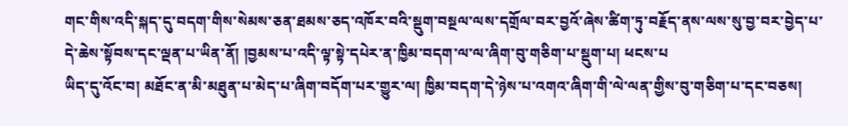གང་གིས་འདི་སྐད་དུ་བདག་གིས་སེམས་ཅན་ཐམས་ཅད་འཁོར་བའི་སྡུག་བསྔལ་ལས་དགྲོལ་བར་བྱའོ་ཞེས་ཚིག་ཏུ་བརྗོད་ནས་ལས་སུ་བྱ་བར་བྱེད་པ་དེ་ཆེས་སྟོབས་དང་ལྡན་པ་ཡིན་ནོ། །བྱམས་པ་འདི་ལྟ་སྟེ་དཔེར་ན་ཁྱིམ་བདག་ལ་ལ་ཞིག་བུ་གཅིག་པ་སྡུག་པ། ཕངས་པ
ཡིད་དུ་འོང་བ། མཐོང་ན་མི་མཐུན་པ་མེད་པ་ཞིག་བདོག་པར་གྱུར་ལ། ཁྱིམ་བདག་དེ་ཉེས་པ་འགའ་ཞིག་གི་ལེ་ལན་གྱིས་བུ་གཅིག་པ་དང་བཅས།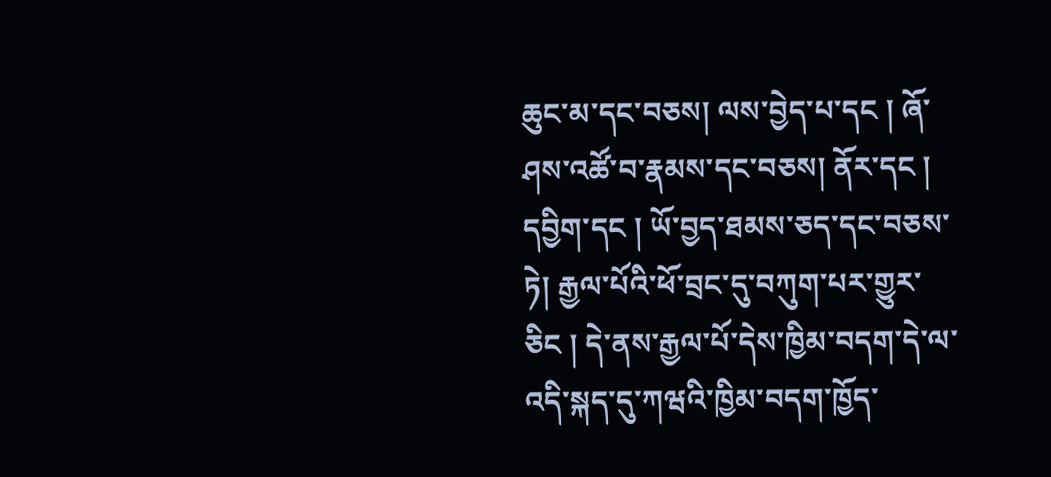ཆུང་མ་དང་བཅས། ལས་བྱེད་པ་དང ། ཞོ་ཤས་འཚོ་བ་རྣམས་དང་བཅས། ནོར་དང ། དབྱིག་དང ། ཡོ་བྱད་ཐམས་ཅད་དང་བཅས་ཏེ། རྒྱལ་པོའི་ཕོ་བྲང་དུ་བཀུག་པར་གྱུར་ཅིང ། དེ་ནས་རྒྱལ་པོ་དེས་ཁྱིམ་བདག་དེ་ལ་འདི་སྐད་དུ་ཀཝའི་ཁྱིམ་བདག་ཁྱོད་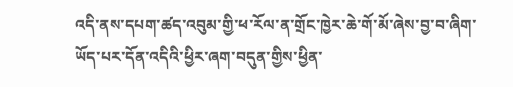འདི་ནས་དཔག་ཚད་འབུམ་གྱི་ཕ་རོལ་ན་གྲོང་ཁྱེར་ཆེ་གོ་མོ་ཞེས་བྱ་བ་ཞིག་ཡོད་པར་དོན་འདིའི་ཕྱིར་ཞག་བདུན་གྱིས་ཕྱིན་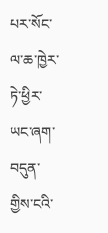པར་སོང་ལ་ཆ་ཁྱེར་ཏེ་ཕྱིར་ཡང་ཞག་བདུན་གྱིས་ངའི་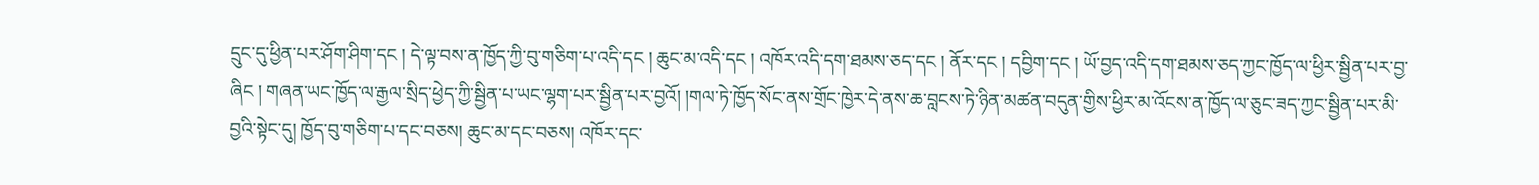དྲུང་དུ་ཕྱིན་པར་ཤོག་ཤིག་དང ། དེ་ལྟ་བས་ན་ཁྱོད་ཀྱི་བུ་གཅིག་པ་འདི་དང ། ཆུང་མ་འདི་དང ། འཁོར་འདི་དག་ཐམས་ཅད་དང ། ནོར་དང ། དབྱིག་དང ། ཡོ་བྱད་འདི་དག་ཐམས་ཅད་ཀྱང་ཁྱོད་ལ་ཕྱིར་སྦྱིན་པར་བྱ་ཞིང ། གཞན་ཡང་ཁྱོད་ལ་རྒྱལ་སྲིད་ཕྱེད་ཀྱི་སྦྱིན་པ་ཡང་ལྷག་པར་སྦྱིན་པར་བྱའོ། །གལ་ཏེ་ཁྱོད་སོང་ནས་གྲོང་ཁྱེར་དེ་ནས་ཆ་བླངས་ཏེ་ཉིན་མཚན་བདུན་གྱིས་ཕྱིར་མ་འོངས་ན་ཁྱོད་ལ་ཅུང་ཟད་ཀྱང་སྦྱིན་པར་མི་བྱའི་སྟེང་དུ། ཁྱོད་བུ་གཅིག་པ་དང་བཅས། ཆུང་མ་དང་བཅས། འཁོར་དང་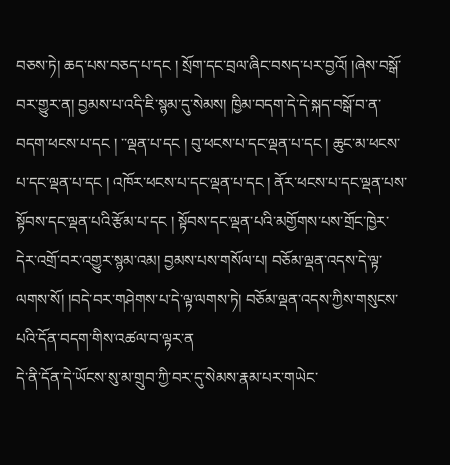བཅས་ཏེ། ཆད་པས་བཅད་པ་དང ། སྲོག་དང་བྲལ་ཞིང་བསད་པར་བྱའོ། །ཞེས་བསྒོ་བར་གྱུར་ན། བྱམས་པ་འདི་ཇི་སྙམ་དུ་སེམས། ཁྱིམ་བདག་དེ་དེ་སྐད་བསྒོ་བ་ན་བདག་ཕངས་པ་དང ། ་་ལྡན་པ་དང ། བུ་ཕངས་པ་དང་ལྡན་པ་དང ། ཆུང་མ་ཕངས་པ་དང་ལྡན་པ་དང ། འཁོར་ཕངས་པ་དང་ལྡན་པ་དང ། ནོར་ཕངས་པ་དང་ལྡན་པས་སྟོབས་དང་ལྡན་པའི་རྩོམ་པ་དང ། སྟོབས་དང་ལྡན་པའི་མགྱོགས་པས་གྲོང་ཁྱེར་དེར་འགྲོ་བར་འགྱུར་སྙམ་འམ། བྱམས་པས་གསོལ་པ། བཅོམ་ལྡན་འདས་དེ་ལྟ་ལགས་སོ། །བདེ་བར་གཤེགས་པ་དེ་ལྟ་ལགས་ཏེ། བཅོམ་ལྡན་འདས་ཀྱིས་གསུངས་པའི་དོན་བདག་གིས་འཚལ་བ་ལྟར་ན
དེ་ནི་དོན་དེ་ཡོངས་སུ་མ་གྲུབ་ཀྱི་བར་དུ་སེམས་རྣམ་པར་གཡེང་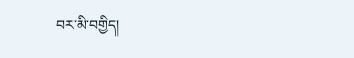བར་མི་བགྱིད།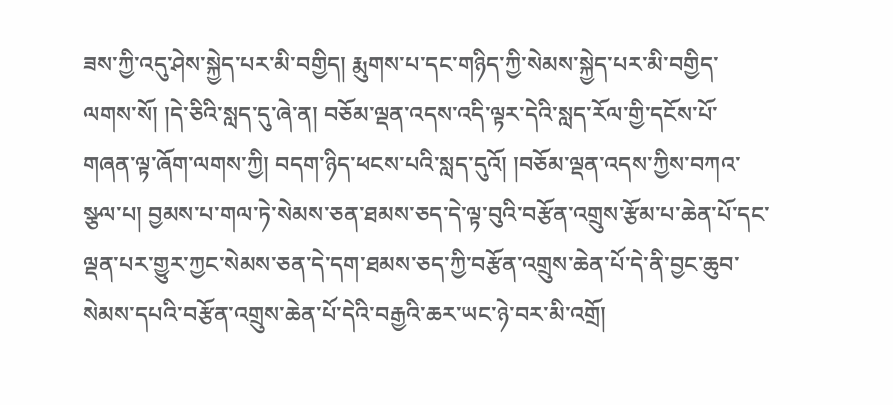ཟས་ཀྱི་འདུ་ཤེས་སྐྱེད་པར་མི་བགྱིད། རྨུགས་པ་དང་གཉིད་ཀྱི་སེམས་སྐྱེད་པར་མི་བགྱིད་ལགས་སོ། །དེ་ཅིའི་སླད་དུ་ཞེ་ན། བཅོམ་ལྡན་འདས་འདི་ལྟར་དེའི་སླད་རོལ་གྱི་དངོས་པོ་གཞན་ལྟ་ཞོག་ལགས་ཀྱི། བདག་ཉིད་ཕངས་པའི་སླད་དུའོ། །བཅོམ་ལྡན་འདས་ཀྱིས་བཀའ་སྩལ་པ། བྱམས་པ་གལ་ཏེ་སེམས་ཅན་ཐམས་ཅད་དེ་ལྟ་བུའི་བརྩོན་འགྲུས་རྩོམ་པ་ཆེན་པོ་དང་ལྡན་པར་གྱུར་ཀྱང་སེམས་ཅན་དེ་དག་ཐམས་ཅད་ཀྱི་བརྩོན་འགྲུས་ཆེན་པོ་དེ་ནི་བྱང་ཆུབ་སེམས་དཔའི་བརྩོན་འགྲུས་ཆེན་པོ་དེའི་བརྒྱའི་ཆར་ཡང་ཉེ་བར་མི་འགྲོ།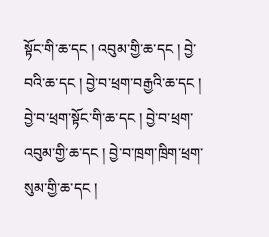སྟོང་གི་ཆ་དང ། འབུམ་གྱི་ཆ་དང ། བྱེ་བའི་ཆ་དང ། བྱེ་བ་ཕྲག་བརྒྱའི་ཆ་དང ། བྱེ་བ་ཕྲག་སྟོང་གི་ཆ་དང ། བྱེ་བ་ཕྲག་འབུམ་གྱི་ཆ་དང ། བྱེ་བ་ཁྲག་ཁྲིག་ཕྲག་སུམ་གྱི་ཆ་དང །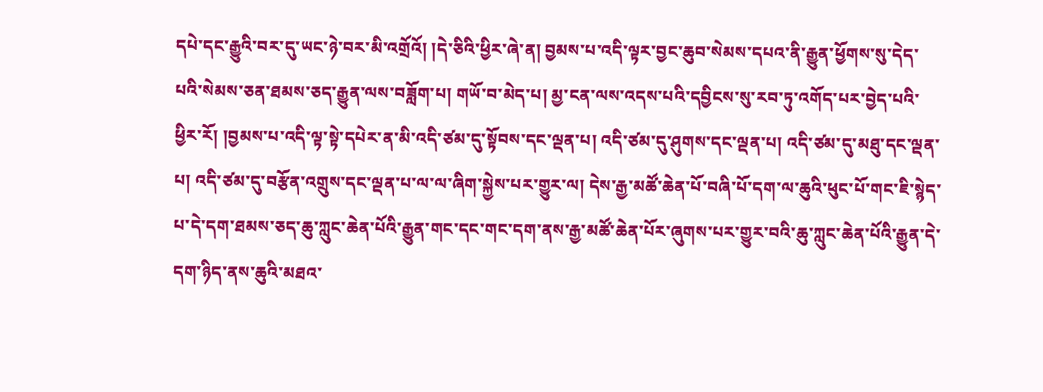དཔེ་དང་རྒྱུའི་བར་དུ་ཡང་ཉེ་བར་མི་འགྲོའོ། །དེ་ཅིའི་ཕྱིར་ཞེ་ན། བྱམས་པ་འདི་ལྟར་བྱང་ཆུབ་སེམས་དཔའ་ནི་རྒྱུན་ཕྱོགས་སུ་དེད་པའི་སེམས་ཅན་ཐམས་ཅད་རྒྱུན་ལས་བཟློག་པ། གཡོ་བ་མེད་པ། མྱ་ངན་ལས་འདས་པའི་དབྱིངས་སུ་རབ་ཏུ་འགོད་པར་བྱེད་པའི་ཕྱིར་རོ། །བྱམས་པ་འདི་ལྟ་སྟེ་དཔེར་ན་མི་འདི་ཙམ་དུ་སྟོབས་དང་ལྡན་པ། འདི་ཙམ་དུ་ཤུགས་དང་ལྡན་པ། འདི་ཙམ་དུ་མཐུ་དང་ལྡན་པ། འདི་ཙམ་དུ་བརྩོན་འགྲུས་དང་ལྡན་པ་ལ་ལ་ཞིག་སྐྱེས་པར་གྱུར་ལ། དེས་རྒྱ་མཚོ་ཆེན་པོ་བཞི་པོ་དག་ལ་ཆུའི་ཕུང་པོ་གང་ཇི་སྙེད་པ་དེ་དག་ཐམས་ཅད་ཆུ་ཀླུང་ཆེན་པོའི་རྒྱུན་གང་དང་གང་དག་ནས་རྒྱ་མཚོ་ཆེན་པོར་ཞུགས་པར་གྱུར་བའི་ཆུ་ཀླུང་ཆེན་པོའི་རྒྱུན་དེ་དག་ཉིད་ནས་ཆུའི་མཐའ་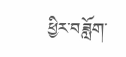ཕྱིར་བཟློག་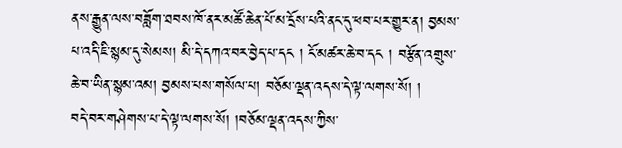ནས་རྒྱུན་ལས་བཟློག་ཐབས་ཁོ་ནར་མཚོ་ཆེན་པོ་མ་དྲོས་པའི་ནང་དུ་ཕབ་པར་གྱུར་ན། བྱམས་པ་འདི་ཇི་སྙམ་དུ་སེམས། མི་དེ་དཀའ་བར་བྱེད་པ་དང ། ངོ་མཚར་ཆེ་བ་དང ། བརྩོན་འགྲུས་ཆེ་བ་ཡིན་སྙམ་འམ། བྱམས་པས་གསོལ་པ། བཅོམ་ལྡན་འདས་དེ་ལྟ་ལགས་སོ། །
བདེ་བར་གཤེགས་པ་དེ་ལྟ་ལགས་སོ། །བཅོམ་ལྡན་འདས་ཀྱིས་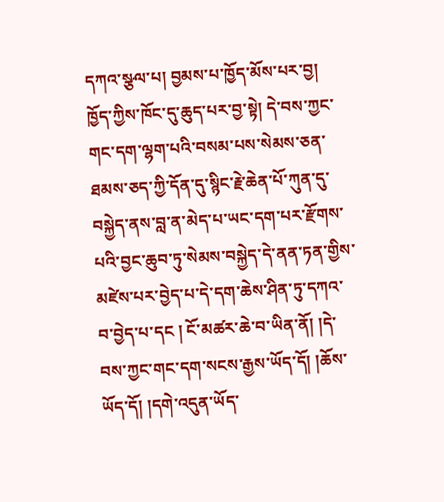དཀའ་སྩལ་པ། བྱམས་པ་ཁྱོད་མོས་པར་བྱ། ཁྱོད་ཀྱིས་ཁོང་དུ་ཆུད་པར་བྱ་སྟེ། དེ་བས་ཀྱང་གང་དག་ལྷག་པའི་བསམ་པས་སེམས་ཅན་ཐམས་ཅད་ཀྱི་དོན་དུ་སྙིང་རྗེ་ཆེན་པོ་ཀུན་དུ་བསྐྱེད་ནས་བླ་ན་མེད་པ་ཡང་དག་པར་རྫོགས་པའི་བྱང་ཆུབ་ཏུ་སེམས་བསྐྱེད་དེ་ནན་ཏན་གྱིས་མཛེས་པར་བྱེད་པ་དེ་དག་ཆེས་ཤིན་ཏུ་དཀའ་བ་བྱེད་པ་དང ། ངོ་མཚར་ཆེ་བ་ཡིན་ནོ། །དེ་བས་ཀྱང་གང་དག་སངས་རྒྱས་ཡོད་དོ། །ཆོས་ཡོད་དོ། །དགེ་འདུན་ཡོད་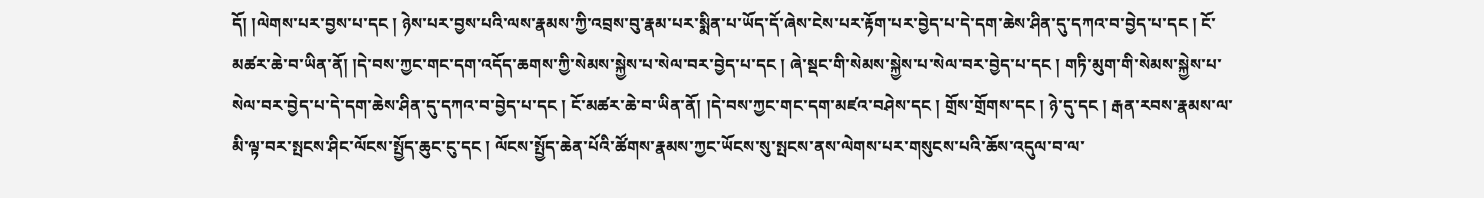དོ། །ལེགས་པར་བྱས་པ་དང ། ཉེས་པར་བྱས་པའི་ལས་རྣམས་ཀྱི་འབྲས་བུ་རྣམ་པར་སྨིན་པ་ཡོད་དོ་ཞེས་ངེས་པར་རྟོག་པར་བྱེད་པ་དེ་དག་ཆེས་ཤིན་དུ་དཀའ་བ་བྱེད་པ་དང ། ངོ་མཚར་ཆེ་བ་ཡིན་ནོ། །དེ་བས་ཀྱང་གང་དག་འདོད་ཆགས་ཀྱི་སེམས་སྐྱེས་པ་སེལ་བར་བྱེད་པ་དང ། ཞེ་སྡང་གི་སེམས་སྐྱེས་པ་སེལ་བར་བྱེད་པ་དང ། གཏི་མུག་གི་སེམས་སྐྱེས་པ་སེལ་བར་བྱེད་པ་དེ་དག་ཆེས་ཤིན་དུ་དཀའ་བ་བྱེད་པ་དང ། ངོ་མཚར་ཆེ་བ་ཡིན་ནོ། །དེ་བས་ཀྱང་གང་དག་མཛའ་བཤེས་དང ། གྲོས་གྲོགས་དང ། ཉེ་དུ་དང ། རྒན་རབས་རྣམས་ལ་མི་ལྟ་བར་སྤངས་ཤིང་ལོངས་སྤྱོད་ཆུང་ངུ་དང ། ལོངས་སྤྱོད་ཆེན་པོའི་ཚོགས་རྣམས་ཀྱང་ཡོངས་སུ་སྤངས་ནས་ལེགས་པར་གསུངས་པའི་ཆོས་འདུལ་བ་ལ་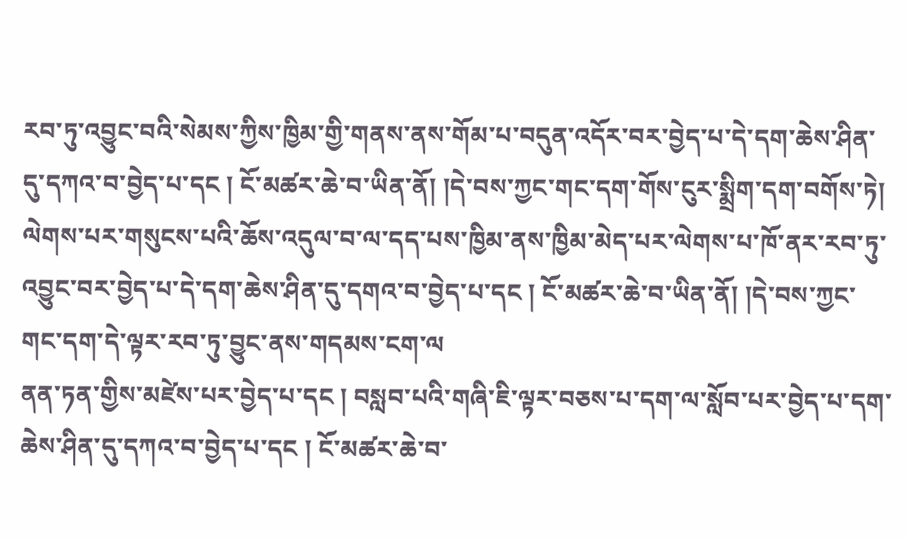རབ་ཏུ་འབྱུང་བའི་སེམས་ཀྱིས་ཁྱིམ་གྱི་གནས་ནས་གོམ་པ་བདུན་འདོར་བར་བྱེད་པ་དེ་དག་ཆེས་ཤིན་དུ་དཀའ་བ་བྱེད་པ་དང ། ངོ་མཚར་ཆེ་བ་ཡིན་ནོ། །དེ་བས་ཀྱང་གང་དག་གོས་ངུར་སྨྲིག་དག་བགོས་ཏེ། ལེགས་པར་གསུངས་པའི་ཆོས་འདུལ་བ་ལ་དད་པས་ཁྱིམ་ནས་ཁྱིམ་མེད་པར་ལེགས་པ་ཁོ་ནར་རབ་ཏུ་འབྱུང་བར་བྱེད་པ་དེ་དག་ཆེས་ཤིན་དུ་དགའ་བ་བྱེད་པ་དང ། ངོ་མཚར་ཆེ་བ་ཡིན་ནོ། །དེ་བས་ཀྱང་གང་དག་དེ་ལྟར་རབ་ཏུ་བྱུང་ནས་གདམས་ངག་ལ
ནན་ཏན་གྱིས་མཛེས་པར་བྱེད་པ་དང ། བསླབ་པའི་གཞི་ཇི་ལྟར་བཅས་པ་དག་ལ་སློབ་པར་བྱེད་པ་དག་ཆེས་ཤིན་དུ་དཀའ་བ་བྱེད་པ་དང ། ངོ་མཚར་ཆེ་བ་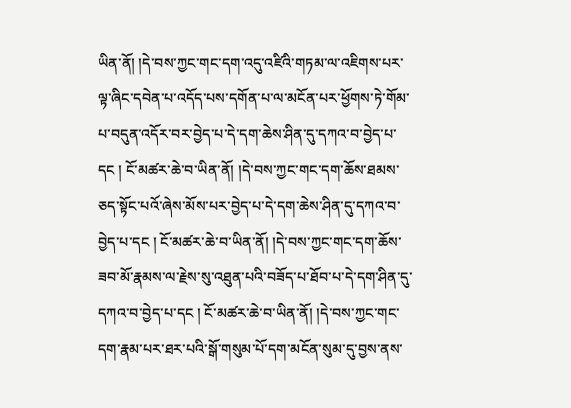ཡིན་ནོ། །དེ་བས་ཀྱང་གང་དག་འདུ་འཛིའི་གཏམ་ལ་འཇིགས་པར་ལྟ་ཞིང་དབེན་པ་འདོད་པས་དགོན་པ་ལ་མངོན་པར་ཕྱོགས་ཏེ་གོམ་པ་བདུན་འདོར་བར་བྱེད་པ་དེ་དག་ཆེས་ཤིན་དུ་དཀའ་བ་བྱེད་པ་དང ། ངོ་མཚར་ཆེ་བ་ཡིན་ནོ། །དེ་བས་ཀྱང་གང་དག་ཆོས་ཐམས་ཅད་སྟོང་པའོ་ཞེས་མོས་པར་བྱེད་པ་དེ་དག་ཆེས་ཤིན་དུ་དཀའ་བ་བྱེད་པ་དང ། ངོ་མཚར་ཆེ་བ་ཡིན་ནོ། །དེ་བས་ཀྱང་གང་དག་ཆོས་ཟབ་མོ་རྣམས་ལ་རྗེས་སུ་འཐུན་པའི་བཟོད་པ་ཐོབ་པ་དེ་དག་ཤིན་དུ་དཀའ་བ་བྱེད་པ་དང ། ངོ་མཚར་ཆེ་བ་ཡིན་ནོ། །དེ་བས་ཀྱང་གང་དག་རྣམ་པར་ཐར་པའི་སྒོ་གསུམ་པོ་དག་མངོན་སུམ་དུ་བྱས་ནས་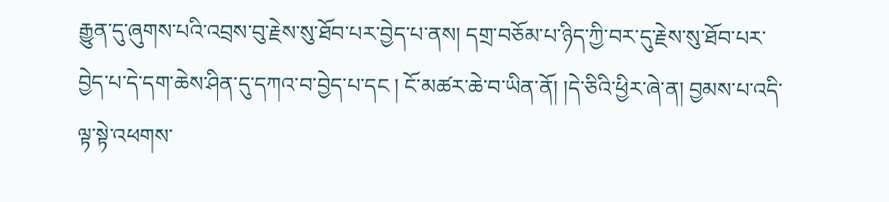རྒྱུན་དུ་ཞུགས་པའི་འབྲས་བུ་རྗེས་སུ་ཐོབ་པར་བྱེད་པ་ནས། དགྲ་བཅོམ་པ་ཉིད་ཀྱི་བར་དུ་རྗེས་སུ་ཐོབ་པར་བྱེད་པ་དེ་དག་ཆེས་ཤིན་དུ་དཀའ་བ་བྱེད་པ་དང ། ངོ་མཚར་ཆེ་བ་ཡིན་ནོ། །དེ་ཅིའི་ཕྱིར་ཞེ་ན། བྱམས་པ་འདི་ལྟ་སྟེ་འཕགས་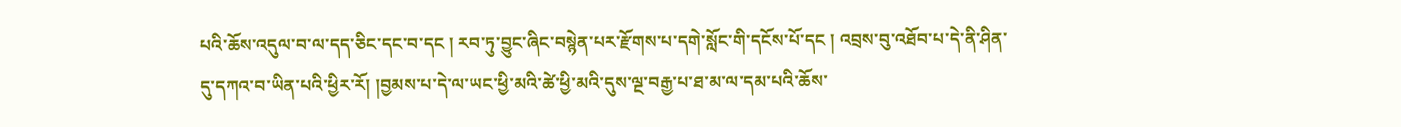པའི་ཆོས་འདུལ་བ་ལ་དད་ཅིང་དང་བ་དང ། རབ་ཏུ་བྱུང་ཞིང་བསྙེན་པར་རྫོགས་པ་དགེ་སློང་གི་དངོས་པོ་དང ། འབྲས་བུ་འཐོབ་པ་དེ་ནི་ཤིན་དུ་དཀའ་བ་ཡིན་པའི་ཕྱིར་རོ། །བྱམས་པ་དེ་ལ་ཡང་ཕྱི་མའི་ཚེ་ཕྱི་མའི་དུས་ལྔ་བརྒྱ་པ་ཐ་མ་ལ་དམ་པའི་ཆོས་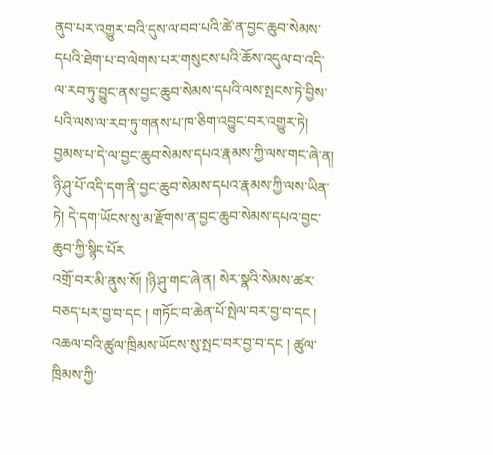ནུབ་པར་འགྱུར་བའི་དུས་ལ་བབ་པའི་ཚེ་ན་བྱང་ཆུབ་སེམས་དཔའི་ཐེག་པ་བ་ལེགས་པར་གསུངས་པའི་ཆོས་འདུལ་བ་འདི་ལ་རབ་ཏུ་བྱུང་ནས་བྱང་ཆུབ་སེམས་དཔའི་ལས་སྤངས་ཏེ་བྱིས་པའི་ལས་ལ་རབ་ཏུ་གནས་པ་ཁ་ཅིག་འབྱུང་བར་འགྱུར་ཏེ། བྱམས་པ་དེ་ལ་བྱང་ཆུབ་སེམས་དཔའ་རྣམས་ཀྱི་ལས་གང་ཞེ་ན། ཉི་ཤུ་པོ་འདི་དག་ནི་བྱང་ཆུབ་སེམས་དཔའ་རྣམས་ཀྱི་ལས་ཡིན་ཏེ། དེ་དག་ཡོངས་སུ་མ་རྫོགས་ན་བྱང་ཆུབ་སེམས་དཔའ་བྱང་ཆུབ་ཀྱི་སྙིང་པོར
འགྲོ་བར་མི་ནུས་སོ། །ཉི་ཤུ་གང་ཞེ་ན། སེར་སྣའི་སེམས་ཚར་བཅད་པར་བྱ་བ་དང ། གཏོང་བ་ཆེན་པོ་སྤེལ་བར་བྱ་བ་དང ། འཆལ་བའི་ཚུལ་ཁྲིམས་ཡོངས་སུ་སྤང་བར་བྱ་བ་དང ། ཚུལ་ཁྲིམས་ཀྱི་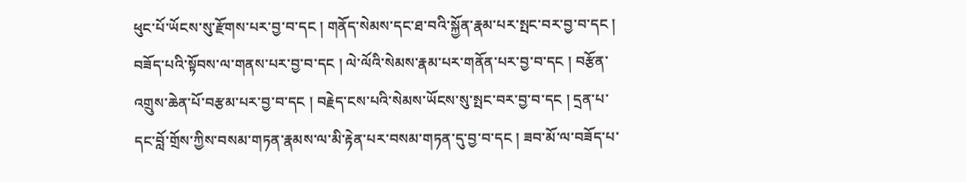ཕུང་པོ་ཡོངས་སུ་རྫོགས་པར་བྱ་བ་དང ། གནོད་སེམས་དང་ཐ་བའི་སྐྱོན་རྣམ་པར་སྤང་བར་བྱ་བ་དང ། བཟོད་པའི་སྟོབས་ལ་གནས་པར་བྱ་བ་དང ། ལེ་ལོའི་སེམས་རྣམ་པར་གནོན་པར་བྱ་བ་དང ། བརྩོན་འགྲུས་ཆེན་པོ་བརྩམ་པར་བྱ་བ་དང ། བརྗེད་ངས་པའི་སེམས་ཡོངས་སུ་སྤང་བར་བྱ་བ་དང ། དྲན་པ་དང་བློ་གྲོས་ཀྱིས་བསམ་གཏན་རྣམས་ལ་མི་རྟེན་པར་བསམ་གཏན་དུ་བྱ་བ་དང ། ཟབ་མོ་ལ་བཟོད་པ་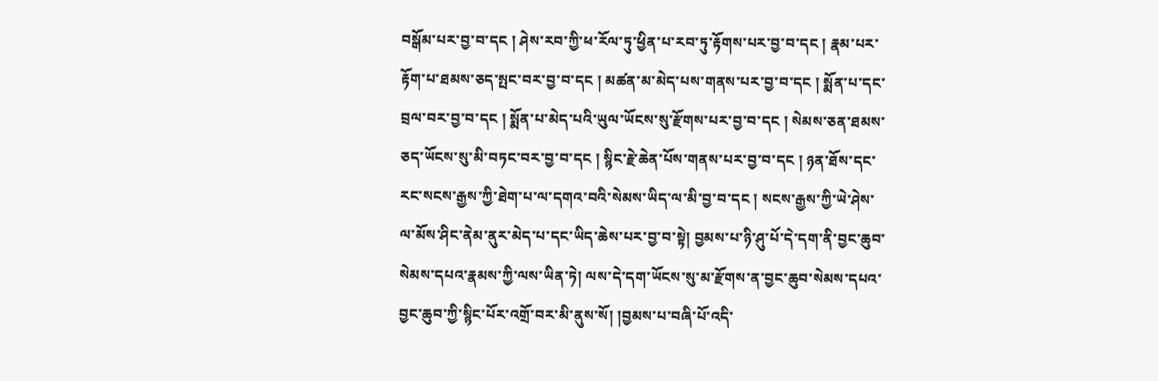བསྒོམ་པར་བྱ་བ་དང ། ཤེས་རབ་ཀྱི་ཕ་རོལ་ཏུ་ཕྱིན་པ་རབ་ཏུ་རྟོགས་པར་བྱ་བ་དང ། རྣམ་པར་རྟོག་པ་ཐམས་ཅད་སྤང་བར་བྱ་བ་དང ། མཚན་མ་མེད་པས་གནས་པར་བྱ་བ་དང ། སྨོན་པ་དང་བྲལ་བར་བྱ་བ་དང ། སྨོན་པ་མེད་པའི་ཡུལ་ཡོངས་སུ་རྫོགས་པར་བྱ་བ་དང ། སེམས་ཅན་ཐམས་ཅད་ཡོངས་སུ་མི་བཏང་བར་བྱ་བ་དང ། སྙིང་རྗེ་ཆེན་པོས་གནས་པར་བྱ་བ་དང ། ཉན་ཐོས་དང་རང་སངས་རྒྱས་ཀྱི་ཐེག་པ་ལ་དགའ་བའི་སེམས་ཡིད་ལ་མི་བྱ་བ་དང ། སངས་རྒྱས་ཀྱི་ཡེ་ཤེས་ལ་མོས་ཤིང་ནེམ་ནུར་མེད་པ་དང་ཡིད་ཆེས་པར་བྱ་བ་སྟེ། བྱམས་པ་ཉི་ཤུ་པོ་དེ་དག་ནི་བྱང་ཆུབ་སེམས་དཔའ་རྣམས་ཀྱི་ལས་ཡིན་ཏེ། ལས་དེ་དག་ཡོངས་སུ་མ་རྫོགས་ན་བྱང་ཆུབ་སེམས་དཔའ་བྱང་ཆུབ་ཀྱི་སྙིང་པོར་འགྲོ་བར་མི་ནུས་སོ། །བྱམས་པ་བཞི་པོ་འདི་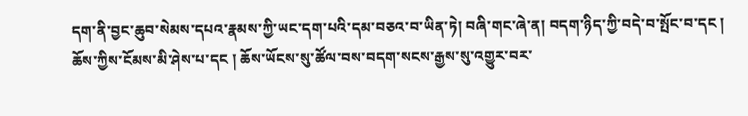དག་ནི་བྱང་ཆུབ་སེམས་དཔའ་རྣམས་ཀྱི་ཡང་དག་པའི་དམ་བཅའ་བ་ཡིན་ཏེ། བཞི་གང་ཞེ་ན། བདག་ཉིད་ཀྱི་བདེ་བ་སྤོང་བ་དང ། ཆོས་ཀྱིས་ངོམས་མི་ཤེས་པ་དང ། ཆོས་ཡོངས་སུ་ཚོལ་བས་བདག་སངས་རྒྱས་སུ་འགྱུར་བར་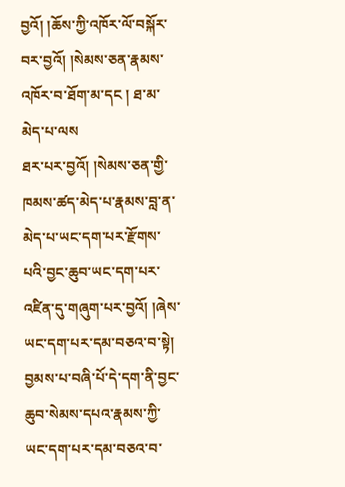བྱའོ། །ཆོས་ཀྱི་འཁོར་ལོ་བསྐོར་བར་བྱའོ། །སེམས་ཅན་རྣམས་འཁོར་བ་ཐོག་མ་དང ། ཐ་མ་མེད་པ་ལས
ཐར་པར་བྱའོ། །སེམས་ཅན་གྱི་ཁམས་ཚད་མེད་པ་རྣམས་བླ་ན་མེད་པ་ཡང་དག་པར་རྫོགས་པའི་བྱང་ཆུབ་ཡང་དག་པར་འཛིན་དུ་གཞུག་པར་བྱའོ། །ཞེས་ཡང་དག་པར་དམ་བཅའ་བ་སྟེ། བྱམས་པ་བཞི་པོ་དེ་དག་ནི་བྱང་ཆུབ་སེམས་དཔའ་རྣམས་ཀྱི་ཡང་དག་པར་དམ་བཅའ་བ་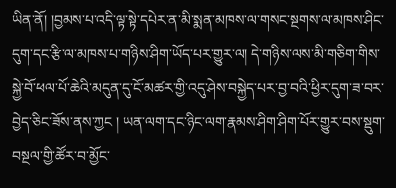ཡིན་ནོ། །བྱམས་པ་འདི་ལྟ་སྟེ་དཔེར་ན་མི་སྨན་མཁས་ལ་གསང་སྔགས་ལ་མཁས་ཤིང་དུག་དང་རྩི་ལ་མཁས་པ་གཉིས་ཤིག་ཡོད་པར་གྱུར་ལ། དེ་གཉིས་ལས་མི་གཅིག་གིས་སྐྱེ་བོ་ཕལ་པོ་ཆེའི་མདུན་དུ་ངོ་མཚར་གྱི་འདུ་ཤེས་བསྐྱེད་པར་བྱ་བའི་ཕྱིར་དུག་ཟ་བར་བྱེད་ཅིང་ཟོས་ནས་ཀྱང ། ཡན་ལག་དང་ཉིང་ལག་རྣམས་ཤིག་ཤིག་པོར་གྱུར་བས་སྡུག་བསྔལ་གྱི་ཚོར་བ་མྱོང་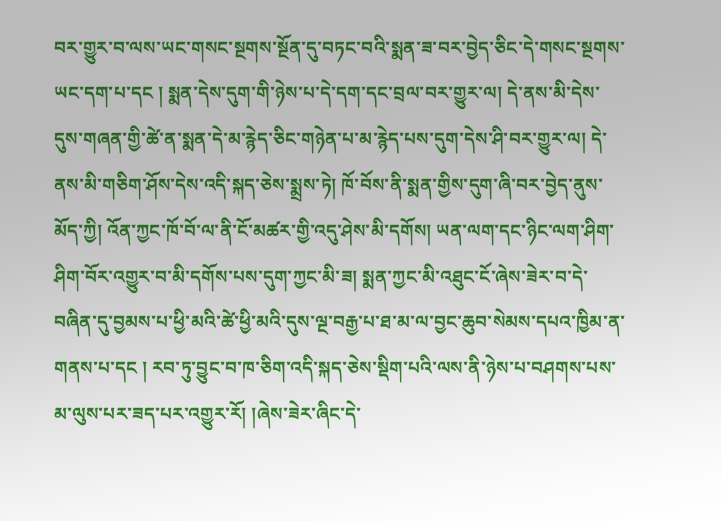བར་གྱུར་བ་ལས་ཡང་གསང་སྔགས་སྔོན་དུ་བཏང་བའི་སྨན་ཟ་བར་བྱེད་ཅིང་དེ་གསང་སྔགས་ཡང་དག་པ་དང ། སྨན་དེས་དུག་གི་ཉེས་པ་དེ་དག་དང་བྲལ་བར་གྱུར་ལ། དེ་ནས་མི་དེས་དུས་གཞན་གྱི་ཚེ་ན་སྨན་དེ་མ་རྙེད་ཅིང་གཉེན་པ་མ་རྙེད་པས་དུག་དེས་ཤི་བར་གྱུར་ལ། དེ་ནས་མི་གཅིག་ཤོས་དེས་འདི་སྐད་ཅེས་སྨྲས་ཏེ། ཁོ་བོས་ནི་སྨན་གྱིས་དུག་ཞི་བར་བྱེད་ནུས་མོད་ཀྱི། འོན་ཀྱང་ཁོ་བོ་ལ་ནི་ངོ་མཚར་གྱི་འདུ་ཤེས་མི་དགོས། ཡན་ལག་དང་ཉིང་ལག་ཤིག་ཤིག་བོར་འགྱུར་བ་མི་དགོས་པས་དུག་ཀྱང་མི་ཟ། སྨན་ཀྱང་མི་འཐུང་ངོ་ཞེས་ཟེར་བ་དེ་བཞིན་དུ་བྱམས་པ་ཕྱི་མའི་ཚེ་ཕྱི་མའི་དུས་ལྔ་བརྒྱ་པ་ཐ་མ་ལ་བྱང་ཆུབ་སེམས་དཔའ་ཁྱིམ་ན་གནས་པ་དང ། རབ་ཏུ་བྱུང་བ་ཁ་ཅིག་འདི་སྐད་ཅེས་སྡིག་པའི་ལས་ནི་ཉེས་པ་བཤགས་པས་མ་ལུས་པར་ཟད་པར་འགྱུར་རོ། །ཞེས་ཟེར་ཞིང་དེ་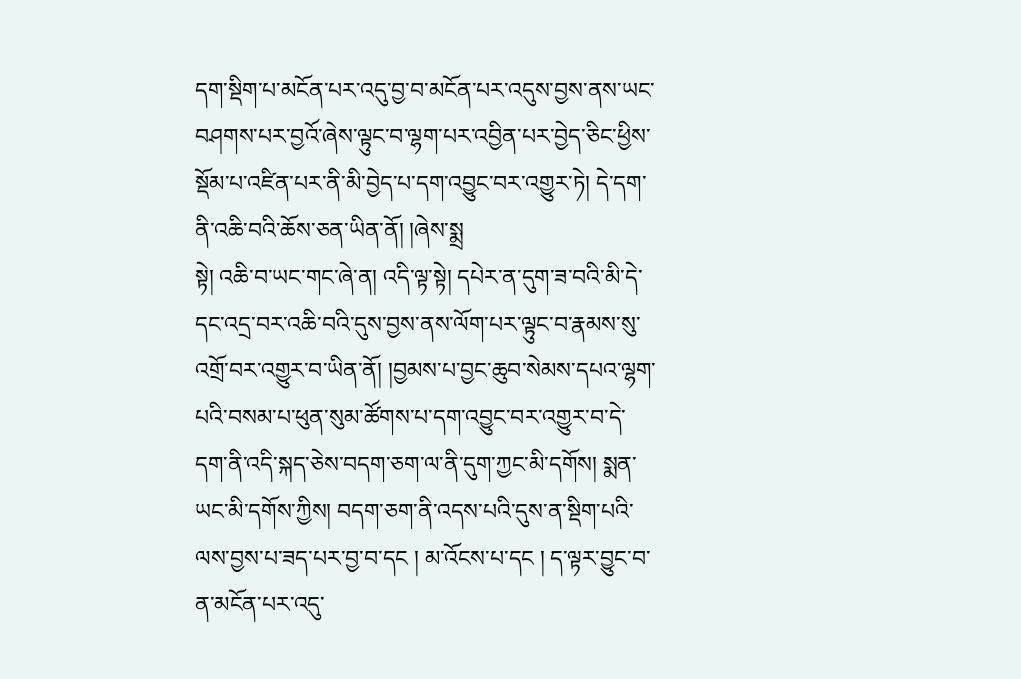དག་སྡིག་པ་མངོན་པར་འདུ་བྱ་བ་མངོན་པར་འདུས་བྱས་ནས་ཡང་བཤགས་པར་བྱའོ་ཞེས་ལྟུང་བ་ལྷག་པར་འབྱིན་པར་བྱེད་ཅིང་ཕྱིས་སྡོམ་པ་འཛིན་པར་ནི་མི་བྱེད་པ་དག་འབྱུང་བར་འགྱུར་ཏེ། དེ་དག་ནི་འཆི་བའི་ཆོས་ཅན་ཡིན་ནོ། །ཞེས་སྨྲ
སྟེ། འཆི་བ་ཡང་གང་ཞེ་ན། འདི་ལྟ་སྟེ། དཔེར་ན་དུག་ཟ་བའི་མི་དེ་དང་འདྲ་བར་འཆི་བའི་དུས་བྱས་ནས་ལོག་པར་ལྟུང་བ་རྣམས་སུ་འགྲོ་བར་འགྱུར་བ་ཡིན་ནོ། །བྱམས་པ་བྱང་ཆུབ་སེམས་དཔའ་ལྷག་པའི་བསམ་པ་ཕུན་སུམ་ཚོགས་པ་དག་འབྱུང་བར་འགྱུར་བ་དེ་དག་ནི་འདི་སྐད་ཅེས་བདག་ཅག་ལ་ནི་དུག་ཀྱང་མི་དགོས། སྨན་ཡང་མི་དགོས་ཀྱིས། བདག་ཅག་ནི་འདས་པའི་དུས་ན་སྡིག་པའི་ལས་བྱས་པ་ཟད་པར་བྱ་བ་དང ། མ་འོངས་པ་དང ། ད་ལྟར་བྱུང་བ་ན་མངོན་པར་འདུ་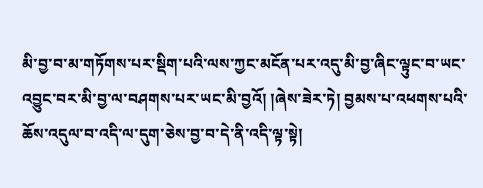མི་བྱ་བ་མ་གཏོགས་པར་སྡིག་པའི་ལས་ཀྱང་མངོན་པར་འདུ་མི་བྱ་ཞིང་ལྟུང་བ་ཡང་འབྱུང་བར་མི་བྱ་ལ་བཤགས་པར་ཡང་མི་བྱའོ། །ཞེས་ཟེར་ཏེ། བྱམས་པ་འཕགས་པའི་ཆོས་འདུལ་བ་འདི་ལ་དུག་ཅེས་བྱ་བ་དེ་ནི་འདི་ལྟ་སྟེ།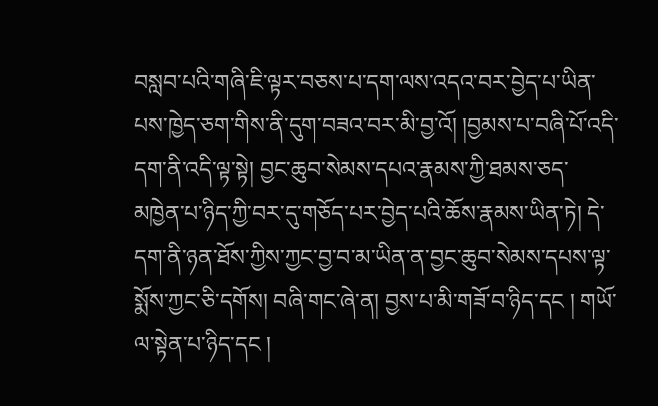བསླབ་པའི་གཞི་ཇི་ལྟར་བཅས་པ་དག་ལས་འདའ་བར་བྱེད་པ་ཡིན་པས་ཁྱེད་ཅག་གིས་ནི་དུག་བཟའ་བར་མི་བྱ་འོ། །བྱམས་པ་བཞི་པོ་འདི་དག་ནི་འདི་ལྟ་སྟེ། བྱང་ཆུབ་སེམས་དཔའ་རྣམས་ཀྱི་ཐམས་ཅད་མཁྱེན་པ་ཉིད་ཀྱི་བར་དུ་གཅོད་པར་བྱེད་པའི་ཆོས་རྣམས་ཡིན་ཏེ། དེ་དག་ནི་ཉན་ཐོས་ཀྱིས་ཀྱང་བྱ་བ་མ་ཡིན་ན་བྱང་ཆུབ་སེམས་དཔས་ལྟ་སྨོས་ཀྱང་ཅི་དགོས། བཞི་གང་ཞེ་ན། བྱས་པ་མི་གཟོ་བ་ཉིད་དང ། གཡོ་ལ་སྟེན་པ་ཉིད་དང །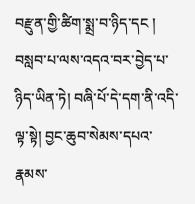བརྫུན་གྱི་ཚིག་སྨྲ་བ་ཉིད་དང ། བསླབ་པ་ལས་འདའ་བར་བྱེད་པ་ཉིད་ཡིན་ཏེ། བཞི་པོ་དེ་དག་ནི་འདི་ལྟ་སྟེ། བྱང་ཆུབ་སེམས་དཔའ་རྣམས་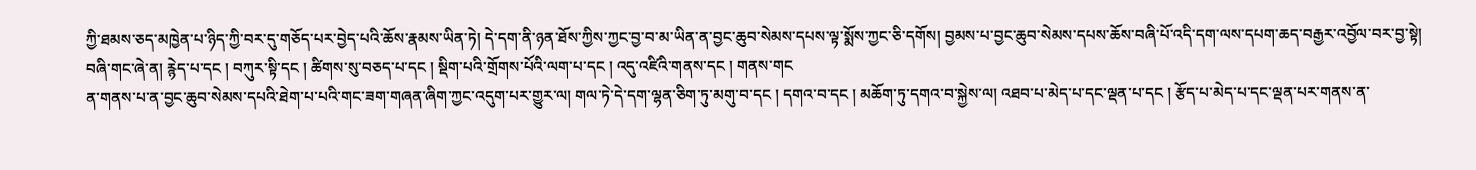ཀྱི་ཐམས་ཅད་མཁྱེན་པ་ཉིད་ཀྱི་བར་དུ་གཅོད་པར་བྱེད་པའི་ཆོས་རྣམས་ཡིན་ཏེ། དེ་དག་ནི་ཉན་ཐོས་ཀྱིས་ཀྱང་བྱ་བ་མ་ཡིན་ན་བྱང་ཆུབ་སེམས་དཔས་ལྟ་སྨོས་ཀྱང་ཅི་དགོས། བྱམས་པ་བྱང་ཆུབ་སེམས་དཔས་ཆོས་བཞི་པོ་འདི་དག་ལས་དཔག་ཆད་བརྒྱར་འབྱོལ་བར་བྱ་སྟེ། བཞི་གང་ཞེ་ན། རྙེད་པ་དང ། བཀུར་སྟི་དང ། ཚིགས་སུ་བཅད་པ་དང ། སྡིག་པའི་གྲོགས་པོའི་ལག་པ་དང ། འདུ་འཛིའི་གནས་དང ། གནས་གང
ན་གནས་པ་ན་བྱང་ཆུབ་སེམས་དཔའི་ཐེག་པ་པའི་གང་ཟག་གཞན་ཞིག་ཀྱང་འདུག་པར་གྱུར་ལ། གལ་ཏེ་དེ་དག་ལྷན་ཅིག་ཏུ་མགུ་བ་དང ། དགའ་བ་དང ། མཆོག་ཏུ་དགའ་བ་སྐྱེས་ལ། འཐབ་པ་མེད་པ་དང་ལྡན་པ་དང ། རྩོད་པ་མེད་པ་དང་ལྡན་པར་གནས་ན་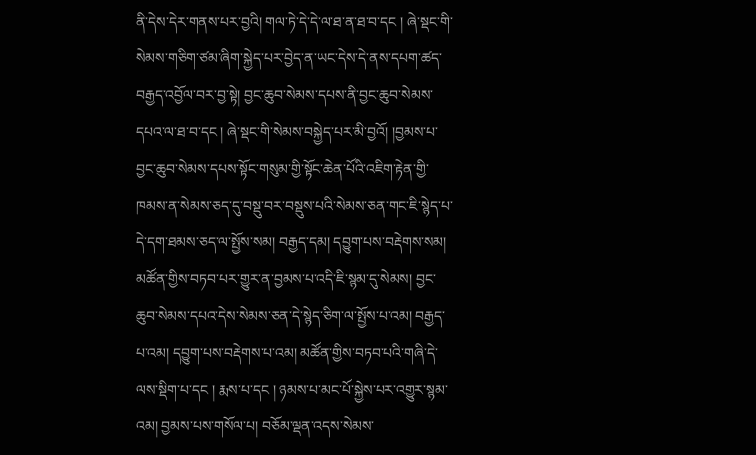ནི་དེས་དེར་གནས་པར་བྱའི། གལ་ཏེ་དེ་དེ་ལ་ཐ་ན་ཐ་བ་དང ། ཞེ་སྡང་གི་སེམས་གཅིག་ཙམ་ཞིག་སྐྱེད་པར་བྱེད་ན་ཡང་དེས་དེ་ནས་དཔག་ཚད་བརྒྱད་འབྱོལ་བར་བྱ་སྟེ། བྱང་ཆུབ་སེམས་དཔས་ནི་བྱང་ཆུབ་སེམས་དཔའ་ལ་ཐ་བ་དང ། ཞེ་སྡང་གི་སེམས་བསྐྱེད་པར་མི་བྱའོ། །བྱམས་པ་བྱང་ཆུབ་སེམས་དཔས་སྟོང་གསུམ་གྱི་སྟོང་ཆེན་པོའི་འཇིག་རྟེན་གྱི་ཁམས་ན་སེམས་ཅད་དུ་བསྡུ་བར་བསྡུས་པའི་སེམས་ཅན་གང་ཇི་སྙེད་པ་དེ་དག་ཐམས་ཅད་ལ་སྤྱོས་སམ། བརྒྱད་དམ། དབྱུག་པས་བརྡེགས་སམ། མཚོན་གྱིས་བཏབ་པར་གྱུར་ན་བྱམས་པ་འདི་ཇི་སྙམ་དུ་སེམས། བྱང་ཆུབ་སེམས་དཔའ་དེས་སེམས་ཅན་དེ་སྙེད་ཅིག་ལ་སྤྱོས་པ་འམ། བརྒྱད་པ་འམ། དབྱུག་པས་བརྡེགས་པ་འམ། མཚོན་གྱིས་བཏབ་པའི་གཞི་དེ་ལས་སྡིག་པ་དང ། རྨས་པ་དང ། ཉམས་པ་མང་པོ་སྐྱེས་པར་འགྱུར་སྙམ་འམ། བྱམས་པས་གསོལ་པ། བཅོམ་ལྡན་འདས་སེམས་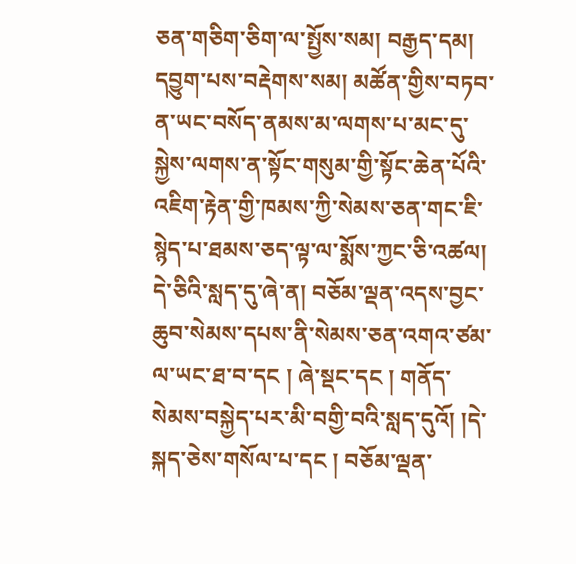ཅན་གཅིག་ཅིག་ལ་སྤྱོས་སམ། བརྒྱད་དམ། དབྱུག་པས་བརྡེགས་སམ། མཚོན་གྱིས་བཏབ་ན་ཡང་བསོད་ནམས་མ་ལགས་པ་མང་དུ་སྐྱེས་ལགས་ན་སྟོང་གསུམ་གྱི་སྟོང་ཆེན་པོའི་འཇིག་རྟེན་གྱི་ཁམས་ཀྱི་སེམས་ཅན་གང་ཇི་སྙེད་པ་ཐམས་ཅད་ལྟ་ལ་སྨོས་ཀྱང་ཅི་འཚལ། དེ་ཅིའི་སླད་དུ་ཞེ་ན། བཅོམ་ལྡན་འདས་བྱང་ཆུབ་སེམས་དཔས་ནི་སེམས་ཅན་འགའ་ཙམ་ལ་ཡང་ཐ་བ་དང ། ཞེ་སྡང་དང ། གནོད་སེམས་བསྐྱེད་པར་མི་བགྱི་བའི་སླད་དུའོ། །དེ་སྐད་ཅེས་གསོལ་པ་དང ། བཅོམ་ལྡན་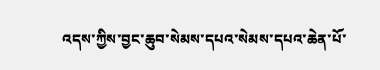འདས་ཀྱིས་བྱང་ཆུབ་སེམས་དཔའ་སེམས་དཔའ་ཆེན་པོ་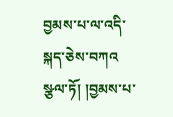བྱམས་པ་ལ་འདི་སྐད་ཅེས་བཀའ
སྩལ་ཏོ། །བྱམས་པ་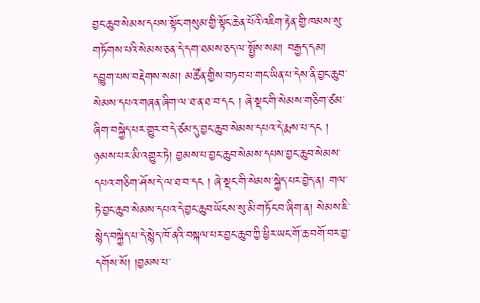བྱང་ཆུབ་སེམས་དཔས་སྟོང་གསུམ་གྱི་སྟོང་ཆེན་པོའི་འཇིག་རྟེན་གྱི་ཁམས་སུ་གཏོགས་པའི་སེམས་ཅན་དེ་དག་ཐམས་ཅད་ལ་སྤྱོས་སམ། བརྒྱད་དམ། དབྱུག་པས་བརྡེགས་སམ། མཚོན་གྱིས་བཏབ་པ་གང་ཡིན་པ་དེས་ནི་བྱང་ཆུབ་སེམས་དཔའ་གཞན་ཞིག་ལ་ཐ་ན་ཐ་བ་དང ། ཞེ་སྡང་གི་སེམས་གཅིག་ཙམ་ཞིག་བསྐྱེད་པར་གྱུར་བ་དེ་ཙམ་དུ་བྱང་ཆུབ་སེམས་དཔའ་དེ་རྨས་པ་དང ། ཉམས་པར་མི་འགྱུར་ཏེ། བྱམས་པ་བྱང་ཆུབ་སེམས་དཔས་བྱང་ཆུབ་སེམས་དཔའ་གཅིག་ཤོས་དེ་ལ་ཐ་བ་དང ། ཞེ་སྡང་གི་སེམས་སྐྱེད་པར་བྱེད་ན། གལ་ཏེ་བྱང་ཆུབ་སེམས་དཔའ་དེ་བྱང་ཆུབ་ཡོངས་སུ་མི་གཏོང་བ་ཞིག་ན། སེམས་ཇི་སྙེད་བསྐྱེད་པ་དེ་སྙེད་ཁོ་ནའི་བསྐལ་པར་བྱང་ཆུབ་ཀྱི་ཕྱིར་ཡང་གོ་ཆ་བགོ་བར་བྱ་དགོས་སོ། །བྱམས་པ་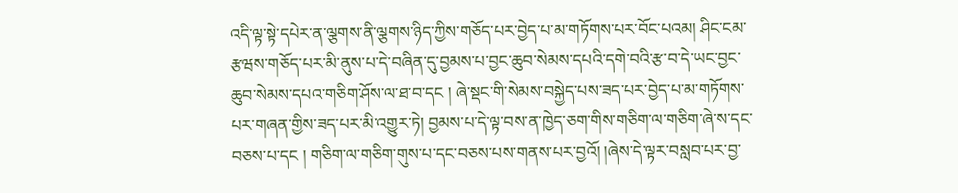འདི་ལྟ་སྟེ་དཔེར་ན་ལྕགས་ནི་ལྕགས་ཉིད་ཀྱིས་གཅོད་པར་བྱེད་པ་མ་གཏོགས་པར་བོང་པའམ། ཤིང་ངམ་རྩཝས་གཅོད་པར་མི་ནུས་པ་དེ་བཞིན་དུ་བྱམས་པ་བྱང་ཆུབ་སེམས་དཔའི་དགེ་བའི་རྩ་བ་དེ་ཡང་བྱང་ཆུབ་སེམས་དཔའ་གཅིག་ཤོས་ལ་ཐ་བ་དང ། ཞེ་སྡང་གི་སེམས་བསྐྱེད་པས་ཟད་པར་བྱེད་པ་མ་གཏོགས་པར་གཞན་གྱིས་ཟད་པར་མི་འགྱུར་ཏེ། བྱམས་པ་དེ་ལྟ་བས་ན་ཁྱེད་ཅག་གིས་གཅིག་ལ་གཅིག་ཞེ་ས་དང་བཅས་པ་དང ། གཅིག་ལ་གཅིག་གུས་པ་དང་བཅས་པས་གནས་པར་བྱའོ། །ཞེས་དེ་ལྟར་བསླབ་པར་བྱ་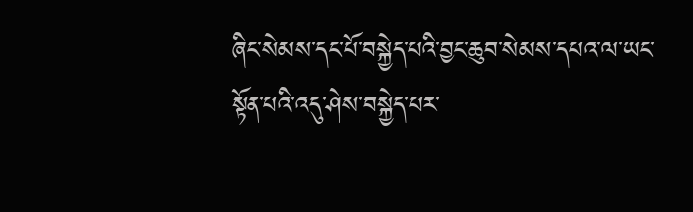ཞིང་སེམས་དང་པོ་བསྐྱེད་པའི་བྱང་ཆུབ་སེམས་དཔའ་ལ་ཡང་སྟོན་པའི་འདུ་ཤེས་བསྐྱེད་པར་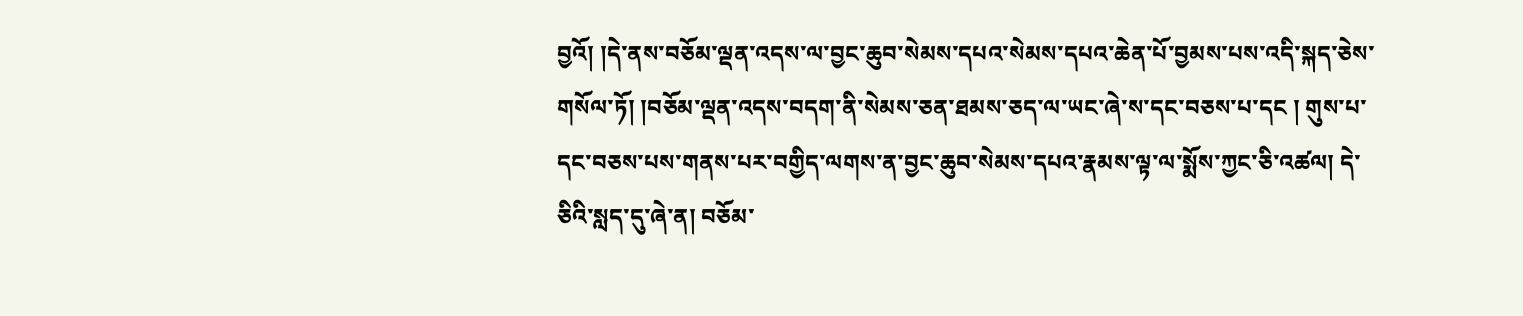བྱའོ། །དེ་ནས་བཅོམ་ལྡན་འདས་ལ་བྱང་ཆུབ་སེམས་དཔའ་སེམས་དཔའ་ཆེན་པོ་བྱམས་པས་འདི་སྐད་ཅེས་གསོལ་ཏོ། །བཅོམ་ལྡན་འདས་བདག་ནི་སེམས་ཅན་ཐམས་ཅད་ལ་ཡང་ཞེ་ས་དང་བཅས་པ་དང ། གུས་པ་དང་བཅས་པས་གནས་པར་བགྱིད་ལགས་ན་བྱང་ཆུབ་སེམས་དཔའ་རྣམས་ལྟ་ལ་སྨོས་ཀྱང་ཅི་འཚལ། དེ་ཅིའི་སླད་དུ་ཞེ་ན། བཅོམ་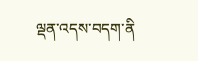ལྡན་འདས་བདག་ནི